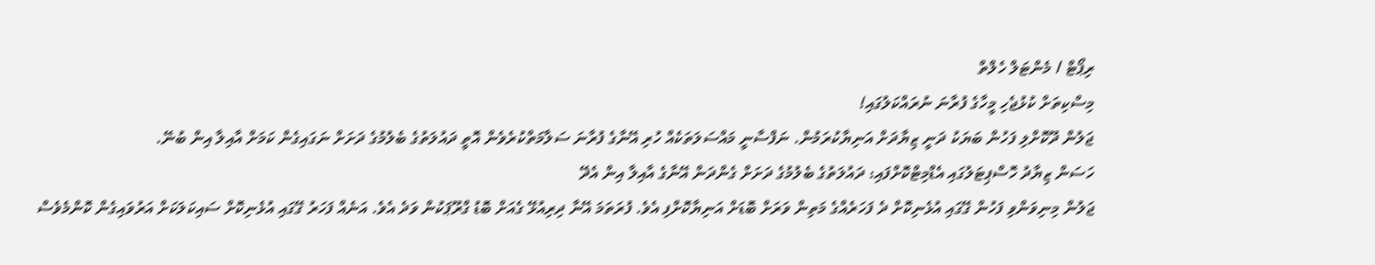ރިޕޯޓް / މެންޓަލް ހެލްތް
މިސްކިތަށް ކުޅުޖެހި މީހާގެ ފުރާނަ ނުރައްކަލުގައި!
ޖަލުން ދޫކޮށްލި ފަހުން ބަޔަކު ދަނީ ޒިޔާދަށް އަނިޔާކުރަމުން. ނަފްސާނީ މައްސަލަތަކެއް ހުރި އޭނާގެ ފުރާނަ ސަލާމަތްކުރެވެން އޮތީ ދައުލަތުގެ ބެލުމުގެ ދަށަށް ނަގައިގެން ކަމަށް އާއިލާ އިން ބުނޭ.
ހަސަން ޒިޔާދު ހޮސްޕިޓަލުގައި އެޑްމިޓްކޮށްފައި: ދައުލަތުގެ ބެލުމުގެ ދަށަށް ގެންދަން އޭނާގެ އާއިލާ އިން އެދޭ
ޖަލުން މިނިވަންވި ފަހުން ގޭގައި އުޅެނިކޮށް ދެ ފަހަރެއްގެ މަތިން ވަރަށް ބޮޑަށް އަނިޔާކޮށްފި އެވެ. ފުރަތަމަ އޭނާ ދިރިއުޅޭ ގެއަށް ބޮޑު ގްރޫޕަކުން ވަދެ އެވެ. އަނެއް ފަހަރު ގޭގައި އުޅެނިކޮށް ސައިކަލަކަށް އަރުވައިގެން ކޮންމެވެސް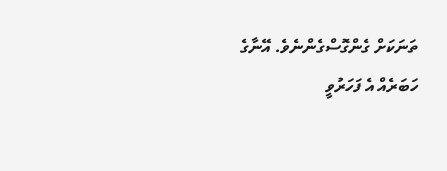ތަނަކަށް ގެންގޮސްގެންނެވެ. އޭނާގެ ހަބަރެއް އެ ފަހަރުވީ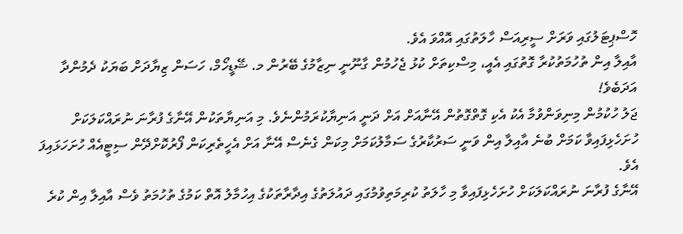ހޮސްޕިޓަލުގައި ވަރަށް ސީރިއަސް ހާލަތުގައި އޮއްވަ އެވެ.
އާއިލާ އިން ތުހުމަތުކުރާ ގޮތުގައި އެއީ، މިސްކިތަށް ކުޅު ޖެހުމުން ގާނޫނީ ނިޒާމުގެ ބޭރުން މ. ޝޭޑީހޯމް، ހަސަން ޒިޔާދަށް ބަޔަކު ދެމުންދާ އަދަބެވެ!
ޖަލު ހުކުމުން މިނިވަންވުމާ އެކު އެކި ގޮތްގޮތުން އޭނާއަށް އަށް ދަނީ އަނިޔާކުރަމުންނެވެ. މި އަނިޔާތަކުން އޭނާގެ ފުރާނަ ނުރައްކަލަކަށް ހުށަހެޅިފައިވާ ކަމަށް ބުނެ އާއިލާ އިން ވަނީ ސަރުކާރުގެ ސަމާލުކަމަށް މިކަން ގެނެސް އޭނާ އަށް އެހީތެރިކަން ފޯރުކޮށްދޭން ސިޓީއެއް ހުށަހަޅައިފަ އެވެ.
އޭނާގެ ފުރާނަ ނުރައްކަލަކަށް ހުށަހެޅިފައިވާ މި ހާލަތު ކުރިމަތިވުމުގައި ދައުލަތުގެ އިދާރާތަކުގެ އިހުމާލު އޮތް ކަމުގެ ތުހުމަތު ވެސް އާއިލާ އިން ކުރެ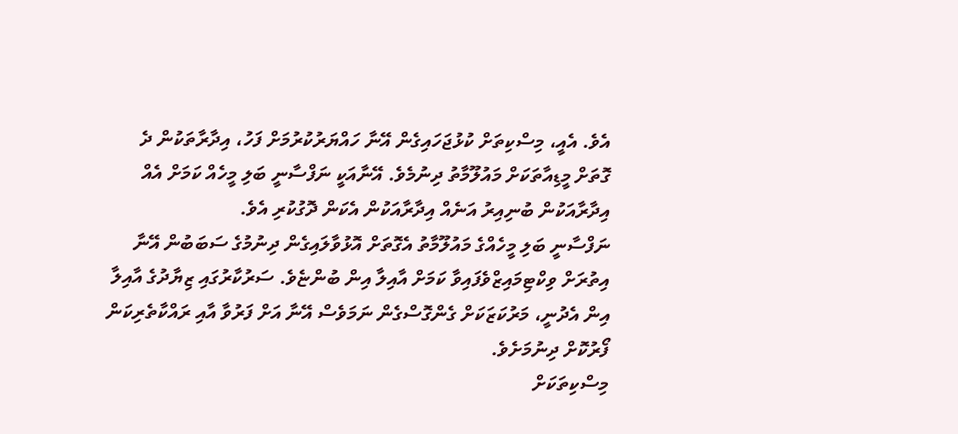އެވެ. އެއީ، މިސްކިތަށް ކުޅުޖަހައިގެން އޭނާ ހައްޔަރުކުރުމަށް ފަހު، އިދާރާތަކުން ދެ ގޮތަށް މީޑިއާތަކަށް މައުލޫމާތު ދިނުމެވެ. އޭނާއަކީ ނަފްސާނީ ބަލި މީހެއް ކަމަށް އެއް އިދާރާއަކުން ބުނިއިރު އަނެއް އިދާރާއަކުން އެކަން ދޮގުކުރި އެވެ.
ނަފްސާނީ ބަލި މީހެއްގެ މައުލޫމާތު އެގޮތަށް އޮޅުވާލައިގެން ދިނުމުގެ ސަބަބުން އޭނާ އިތުރަށް ވިކްޓިމައިޒްވެފައިވާ ކަމަށް އާއިލާ އިން ބުންޏެވެ. ސަރުކާރުގައި ޒިޔާދުގެ އާއިލާ އިން އެދުނީ، މަރުކަޒަކަށް ގެންގޮސްގެން ނަމަވެސް އޭނާ އަށް ފަރުވާ އާއި ރައްކާތެރިކަން ފޯރުކޮށް ދިނުމަށެވެ.
މިސްކިތަކަށް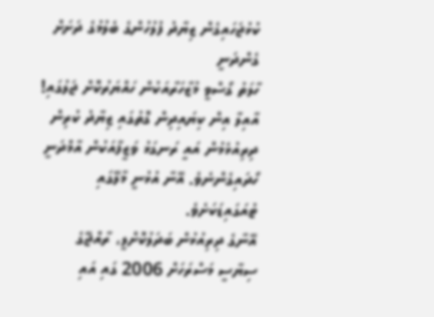ކުޅުޖަހައިގެން ޒިޔާދު ފުލުހުންގެ ބެލުމުގެ ދަށަށް ގެންދަނީ
ހާލަތު ގޯސްވީ މުޒާހަރާއަކުން ހައްޔަރުކޮށް ޖަލުގައި!
އާއިލާ އިން ކިޔައިދިން ގޮތުގައި ޒިޔާދު ކުރިން ދިރިއުޅެމުން އައީ ރަނގަޅު ވަޒީފާއަކުން އާމްދަނީ ހޯދައިގެންނެވެ. އޭނާ އުޅުނީ މާލޭގައި ޓުއަގައިޑަކަށެވެ.
އޭނާގެ ދިރިއުޅުން ބަދަލުކޮށްލީ، ރާއްޖޭގެ ސިޔާސީ މަސްރަހަށް 2006 ގައި އައި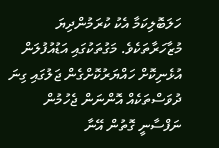ހަލަބޮލިކަމާ އެކު ކުރަމުންދިޔަ މުޒާހަރާތަކެވެ. މަގުތަކުގައި އަޑުއުފުލަން އުޅެނިކޮށް ހައްޔަރުކޮށްގެން ޖަލުގައި ގިނަ ދުވަސްތަކެއް އޮންނަން ޖެހުމުން ނަފްސާނީ ގޮތުން އޭނާ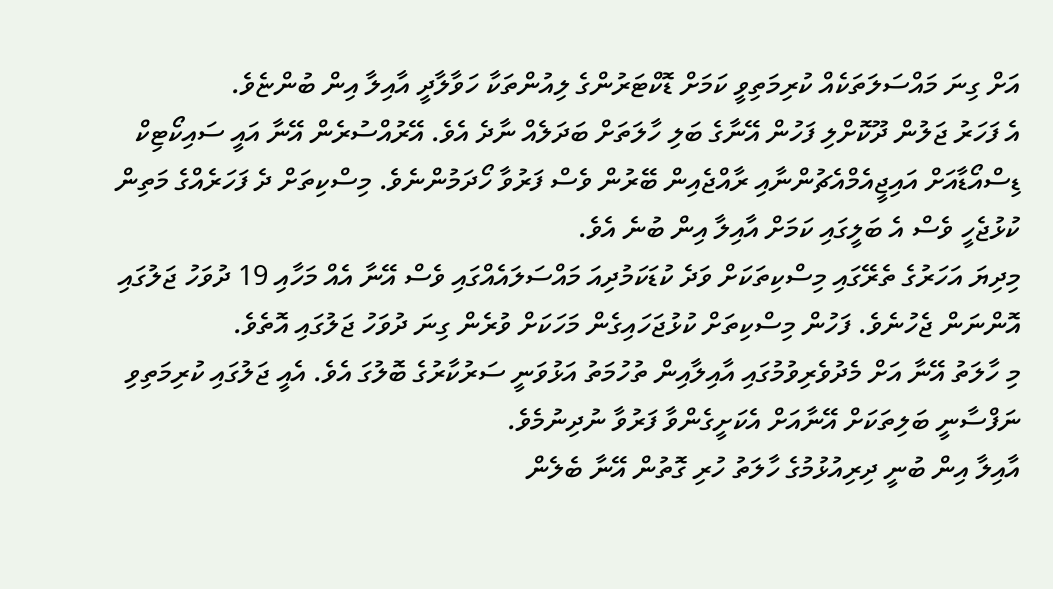އަށް ގިނަ މައްސަލަތަކެއް ކުރިމަތިވީ ކަމަށް ޑޮކްޓަރުންގެ ލިއުންތަކާ ހަވާލާދީ އާއިލާ އިން ބުންޏެވެ.
އެ ފަހަރު ޖަލުން ދޫކޮށްލި ފަހުން އޭނާގެ ބަލި ހާލަތަށް ބަދަލެއް ނާދެ އެވެ. އޭރުއްސުރެން އޭނާ އައީ ސައިކޯޓިކް ޑިސްއޯޑާއަށް އައިޖީއެމްއެޗުންނާއި ރާއްޖެއިން ބޭރުން ވެސް ފަރުވާ ހޯދަމުންނެވެ. މިސްކިތަށް ދެ ފަހަރެއްގެ މަތިން ކުޅުޖެހީ ވެސް އެ ބަލީގައި ކަމަށް އާއިލާ އިން ބުނެ އެވެ.
މިދިޔަ އަހަރުގެ ތެރޭގައި މިސްކިތަކަށް ވަދެ ކުޑަކަމުދިއަ މައްސަލައެއްގައި ވެސް އޭނާ އެއް މަހާއި 19 ދުވަހު ޖަލުގައި އޮންނަން ޖެހުނެވެ. ފަހުން މިސްކިތަށް ކުޅުޖަހައިގެން މަހަކަށް ވުރެން ގިނަ ދުވަހު ޖަލުގައި އޮތެވެ.
މި ހާލަތު އޭނާ އަށް މެދުވެރިވުމުގައި އާއިލާއިން ތުހުމަތު އަޅުވަނީ ސަރުކާރުގެ ބޮލުގަ އެވެ. އެއީ ޖަލުގައި ކުރިމަތިވި ނަފްސާނީ ބަލިތަކަށް އޭނާއަށް އެކަށީގެންވާ ފަރުވާ ނުދިނުމެވެ.
އާއިލާ އިން ބުނީ ދިރިއުޅުމުގެ ހާލަތު ހުރި ގޮތުން އޭނާ ބެލެން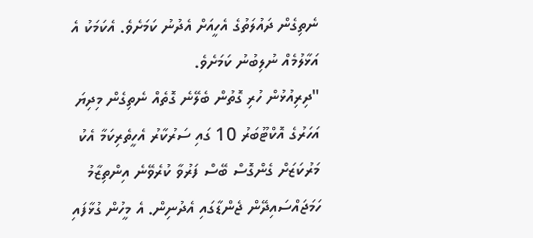ނެތިގެން ދައުލަތުގެ އެހީއަށް އެދުނު ކަމަށެވެ. އެކަމަކު އެ އަޅާލުމެއް ނުލިބުނު ކަމަށެވެ.
"ދިރިއުޅުން ހުރި ގޮތުން ބެލޭނެ ގޮތެއް ނެތިގެން މިދިޔަ އަހަރުގެ އޮކްޓޫބަރު 10 ގައި ސަރުކާރު އެހީތެރިކަމާ އެކު މަރުކަޒަށް ގެންގޮސް ބޭސް ފަރުވާ ކުރެވޭނެ އިންތިޒާމު ހަމަޖައްސައިދޭން ޖެންޑާގައި އެދުނިން. އެ މީހުން ގުޅާފައި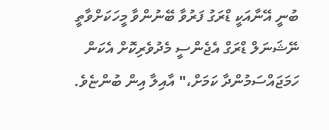ބުނީ އޭނާއަކީ ޑްރަގު ފަރުވާ ބޭނުންވާ މީހަކަށްވާތީ ނޭޝަނަލް ޑްރަގް އެޖެންސީ މެދުވެރިކޮށް އެކަން ހަމަޖައްސަމުންދާ ކަމަށް،" އާއިލާ އިން ބުންޏެވެ.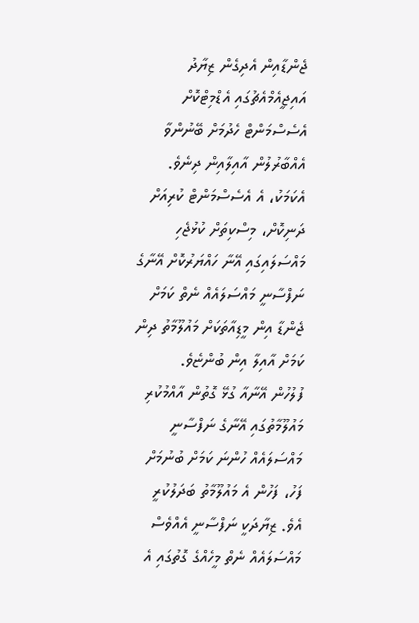ޖެންޑާއިން އެދިގެން ޒިޔާދު އައިޖީއެމްއެޗުގައި އެޑްމިޓްކޮށް އެސެސްމަންޓް ހެދުމަށް ބޭނުންވާ އެއްބާރުލުން އާއިލާއިން ދިނެވެ. އެކަމަކު، އެ އެސެސްމަންޓް ކުރިއަށް ދަނިކޮށް، މިސްކިތަށް ކުޅުޖެހި މައްސަލައިގައި އޭނާ ހައްޔަރުކޮށް އޭނާގެ ނަފްސާނީ މައްސަލައެއް ނެތް ކަމަށް ޖެންޑާ އިން މީޑިއާތަކަށް މައުލޫމާތު ދިން ކަމަށް އާއިލާ އިން ބުންޏެވެ.
ފުލުހުން އޭނާއާ ގުޅޭ ގޮތުން އާއްމުކުރި މައުލޫމާތުގައި އޭނާގެ ނަފްސާނީ މައްސަލައެއް ހުންނަ ކަމަށް ބުނުމަށް ފަހު، ފަހުން އެ މައުލޫމާތު ބަދަލުކުރީ އެވެ. ޒިޔާދަކީ ނަފްސާނީ އެއްވެސް މައްސަލައެއް ނެތް މީހެއްގެ ގޮތުގައި އެ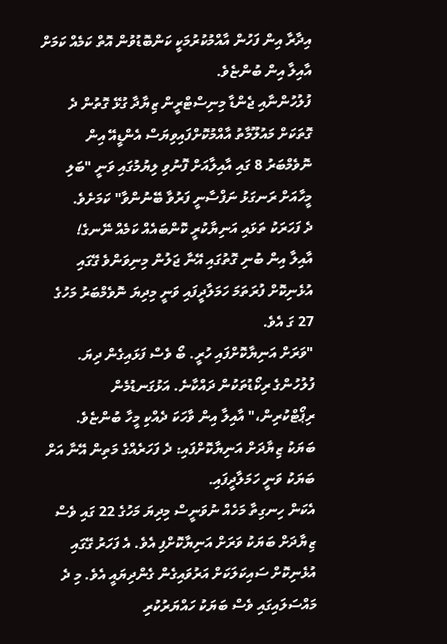އިދާރާ އިން ފަހުން އާއްމުކުރުމަކީ ކަންބޮޑުވުން އޮތް ކަމެއް ކަމަށް އާއިލާ އިން ބުންޏެވެ.
ފުލުހުންނާއި ޖެންޑާ މިނިސްޓްރީން ޒިޔާދާ ގުޅޭ ގޮތުން ދެ ގޮތަކަށް މައުލޫމާތު އާއްމުކޮށްފައިވިޔަސް އެންޑީއޭ އިން ނޮވެމްބަރު 8 ގައި އާއިލާއަށް ފޮނުވި ލިޔުމުގައި ވަނީ "ބަލި މީހާއަށް ރަނގަޅު ނަފްސާނީ ފަރުވާ ބޭނުންވާ" ކަމަށެވެ.
ދެ ފަހަރަކު ތަޅައި އަނިޔާކުރީ ކޮންބައެއް ކަމެއް ނޭނގެ!
އާއިލާ އިން ބުނި ގޮތުގައި އޭނާ ޖަލުން މިނިވަންވެ ގޭގައި އުޅެނިކޮށް ފުރަތަމަ ހަމަލާދީފައި ވަނީ މިދިޔަ ނޮވެމްބަރު މަހުގެ 27 ގަ އެވެ.
"ވަރަށް އަނިޔާކޮށްފައި ހުރީ. ބޯ ވެސް ފަޅައިގެން ދިޔަ. ފުލުހުންގެ ރިކޯޑުތަކުން ދައްކާނެ. އަޅުގަނޑުމެން ރިޕޯޓްކުރިން،" އާއިލާ އިން ވާހަކަ ދެއްކި މީހާ ބުންޏެވެ.
ބަޔަކު ޒިޔާދަށް އަނިޔާކޮށްފައި: ދެ ފަހަރެއްގެ މަތިން އޭނާ އަށް ބަޔަކު ވަނީ ހަމަލާދީފައި.
އެކަން ހިނގިތާ މަހެއް ނުވަނީސް މިދިޔަ މަހުގެ 22 ގައި ވެސް ޒިޔާދަށް ބަޔަކު ވަރަށް އަނިޔާކޮށްފި އެވެ. އެ ފަހަރު ގޭގައި އުޅެނިކޮށް ސައިކަލަކަށް އަރުވައިގެން ގެންދިޔައީ އެވެ. މި ދެ މައްސަލައިގައި ވެސް ބަޔަކު ހައްޔަރުކުރި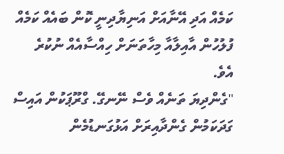ކަމެއް އަދި އޭނާއަށް އަނިޔާދިނީ ކޮން ބައެއް ކަމެއް ފުލުހުން އާއިލާއާ މިހާތަނަށް ހިއްސާއެއް ނުކުރެ އެވެ.
"ގެންދިޔަ ތަނެއް ވެސް ނޭނގޭ. ގްރޫޕަކުން އައިސް ގަދަކަމުން ގެންދާއިރަށް އަޅުގަނޑުމެން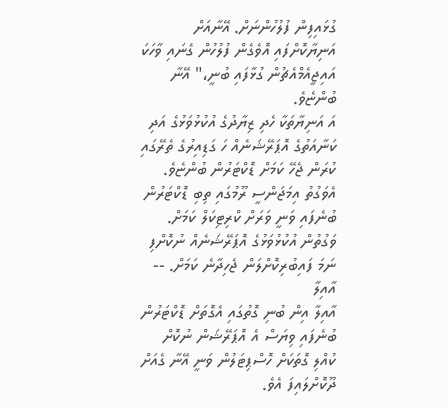ގުޅައިފިން ފުލުހުންނަށް. އޭނާއަށް އަނިޔާކޮށްފައި އޮވެގެން ފުލުހުން ގެނައި ވާހަކަ އައިޖީއެމްއެޗުން ގުޅާފައި ބުނީ،" އޭނާ ބުންޏެވެ.
އަ އަނިޔާތަކާ ހެދި ޒިޔާދުގެ އުކުޅުވަޅުގެ އަދި ކަނާއަތުގެ އޮޕަރޭޝަނެއް ހަ ގަޑިއިރުގެ ތެރޭގައި ކުރަން ޖެހޭ ކަމަށް ޑޮކްޓަރުން ބުންޏެވެ.
އެވަގުތު އިމަޖަންސީ ރޫމުގައި ތިބި ޑޮކްޓަރުން ބުނެފައި ވަނީ ވަރަށް ކްރިޓިކަލް ކަމަށް. ވަގުތުން އުކުޅުވަޅުގެ އޮޕަރޭޝަނެއް ނުކޮށްފި ނަމަ ފައިބުރިކޮށްލަން ޖެހިދާނެ ކަމަށް. -- އާއިލާ
އާއިލާ އިން ބުނި ގޮތުގައި އެގޮތަށް ޑޮކްޓަރުން ބުނެފައި ވިޔަސް އެ އޮޕަރޭޝަން ނުކޮށް ކުއްލި ގޮތަކަށް ހޮސްޕިޓަލުން ވަނީ އޭނާ ގެއަށް ދޫކޮށްލައިފަ އެވެ.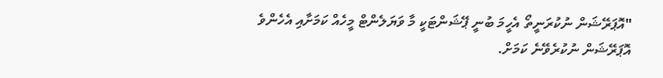"އޮޕަރޭޝަން ނުކުރަނީތޯ އެހީމަ ބުނީ ޕޭޝަންޓަކީ މާ ވަޔަލެންޓް މީހެއް ކަމަށާއި އެހެންވެ އޮޕަރޭޝަން ނުކުރެވޭނެ ކަމަށް.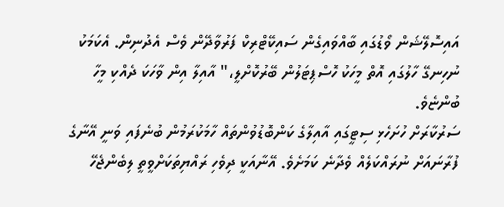އައިސޮލޭޝަން ވޯޑުގައި ބާއްވައިގެން ސައިކޭޓްރިކް ފަރުވާދޭން ވެސް އެދުނިން. އެކަމަކު ނުހިނގޭ ހާލުގައި އޮތް މީހަކު ހޮސްޕިޓަލުން ބޭރުކޮށްލީ،" އާއިލާ އިން ވާހަކަ ދެއްކި މީހާ ބުންޏެވެ.
ސަރުކާރަށް ހުށަހެޅި ސިޓީގައި އާއިލާގެ ކަންބޮޑުވުންތައް ހާމަކުރަމުން ބުނެފައި ވަނީ އޭނާގެ ފުރާނައަށް ނުރައްކަލެއް ވެދާނެ ކަމަށެވެ. އޭނާއަކީ ދިވެހި ރައްޔިތަކަށްވީތީ ލިބެންޖެހޭ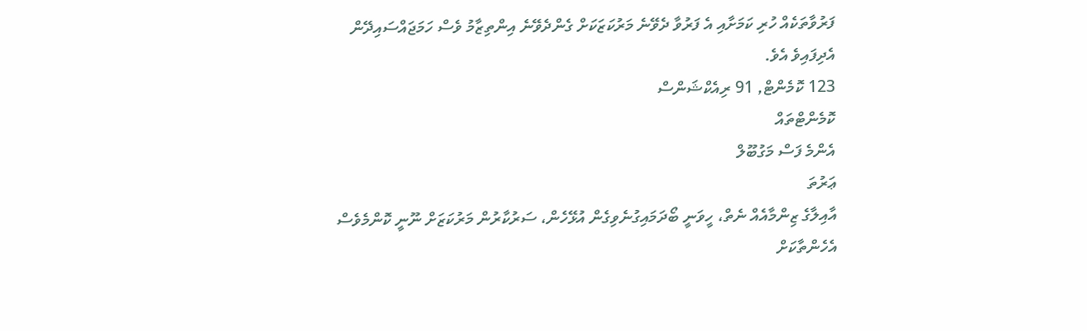ފަރުވާތަކެއް ހުރި ކަމަށާއި އެ ފަރުވާ ދެވޭނެ މަރުކަޒަކަށް ގެންދެވޭނެ އިންތިޒާމު ވެސް ހަމަޖައްސައިދޭން އެދިފައިވެ އެވެ.
123 ކޮމެންޓް, 91 ރިއެކްޝަންސް
ކޮމެންޓްތައް
އެންމެ ފަސް މަގުބޫލް
ޢަރުތަ
އާއިލާގެ ޒިންމާއެއް ނެތް، ހީވަނީ ބޯދަމައިގުނެވިގެން އުޅޭހެން، ސަރުކާރުން މަރުކަޒަށް ނޫނީ ކޮންމެވެސް އެހެންތާކަށް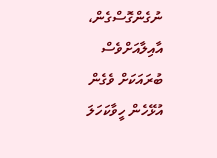ނުގެންގޮސްގެން، އާއިލާއަށްވެސް ބުރައަކަށް ވެގެން އުޅޭހެން ހީވާކަހަލަ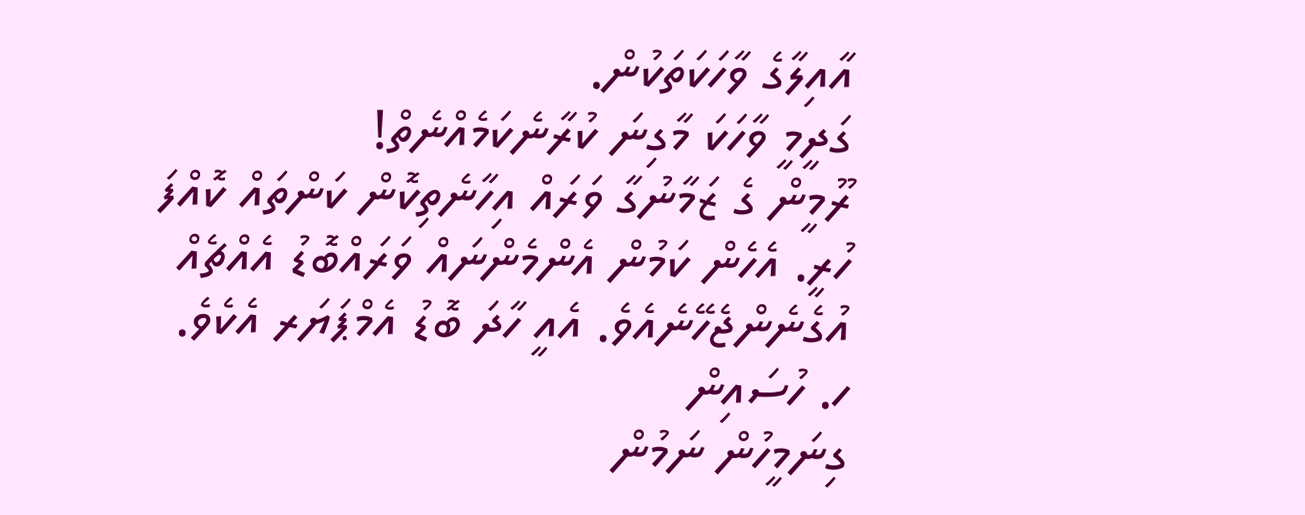އާއިލާގެ ވާހަކަތަކުން.
ގަދީމީ ވާހަކަ މާގިނަ ކުރާނެކަމެއްނެތް!
ރޫމީން ގެ ޒަމާނުގާ ވަރައް އިހާނެތިކޮން ކަންތައް ކޮއްފަ ހުރީ. އެހެން ކަމުން އެންމެންނައް ވަރައްބޮޑު އެއްޗެއް އުގެނެންޖެހޭނެއެވެ. އެއީ ހާދަ ބޮޑު އެމްޕަޔަރ އެކެވެ.
ހ. ހުސައިން
ގިނަމީހުން ނަމުން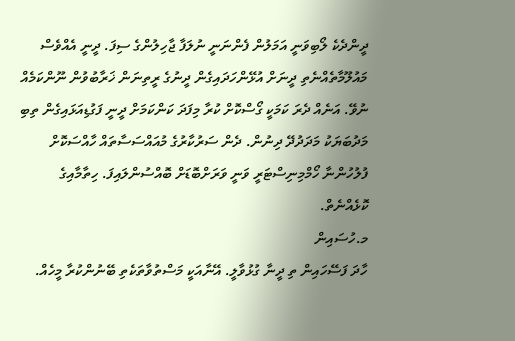ދީންދެކެ ލޯބިވަނީ އަމަލުން ފެންނަނީ ނުލަފާ ޖާހިލުންގެ ސިފަ. ދީނީ އެއްވެސް މައުލޫމާތެއްނެތި ދީނަށް އުޅޭންހަދައިގެން ދީނުގެ ރީތިނަން ޚަރާބުވުން ނޫންކަމެއް ނުވޭ. އަނެއް ދެރަ ކަމަކީ ގޯސްކޮށް ކުރާ މިފަދަ ކަންކަމަށް ދީނީ ފަގުޑިއަޅައިގެން ތިބި މަދުބަޔަކު މަދަދުދޭ ދިނުން. ދެން ސަރުކާރުގެ މުއައްސަސާތައް ހާއްސަކޮށް ފުލުހުންނާ ހޯމްމިނިސްޓަރީ ވަނީ ވަރަށްބޮޑަށް ބޮއްސުންލައިފަ. ހިތާމާއިގެ ކޮޅެއްނެތް.
މ.ހުސައިން
ހާދަ ފަސޭހައިން ތި ދީނާ ގުޅުވާލީ. އޭނާއަކީ މަސްތުވާތަކެތި ބޭނުންކުރާ މީހެއް.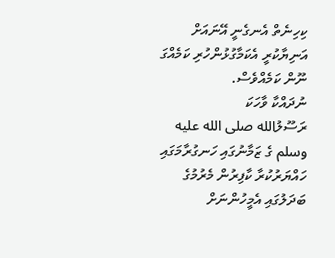ކިހިނެތް އެނގެނީ އޭނައަށް އަނިޔާކުރީ އެކަމާގުޅުންހުރި ކަމެއްގަ ނޫން ކަމެއްވެސް.
ނުދައްކާ ވާހަކަ
ރަސޫލުالله صلى الله عليه وسلم ގެ ޒަމާނުގައި ހަނގުރާމަގައި ހައްޔަރުކުރާ ކާފިރުން މެރުމުގެ ބަދަލުގައި އެމީހުންނަށް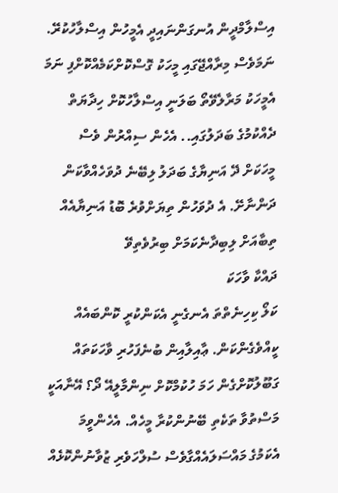އިސްލާމްދީން އުނގަންނައިދީ އެމީހުން އިސްލާހުކުރޭ. ނަމަވެސް މިރާއްޖޭގައި މީހަކު ގޮސްކޮށްކަމެއްކޮށްފި ނަމަ އެމީހަކު މަރާލެވޭތޯ ބަލަނީ އިސްލާހުކޮށް ހިދާޔަތް ދެއްކުމުގެ ބަދަލުގައި.. އެހެން ސިއްރުން ވެސް މީހަކަށް ދޭ އަނިޔާގެ ބަދަލު ލިބޭނެ ދުވަހެއްވާކަން ދަންނާށޭ. އެ ދުވަހުން ތިޔަށްވުރެ ބޮޑު އަނިޔާއެއް ތިބާއަށް ލިބިދާނެކަމަށް ބިރުވެތިވޭ
ދައްކާ ވާހަކަ
ކަލޯ ކިހިނެތްތަ އެނގެނީ އެކަންކުރީ ކޮންބައެއް ކީއްވެގެންކަން. ޢާއިލާއިން ބުނެފަހުރި ވާހަކަތައް ގަބޫލުކޮށްގެން ހަމަ ހުކުމްކޮށް ނިންމާލީއޭ ދޯ؟ އޭނާއަކީ މަސްތުވާ ތަކެތި ބޭނުންކުރާ މީހެއް. އެހެންވީމަ އެކަމުގެ މައްސަލައެއްގާވެސް ސުލްހަވެރި ޒުވާނުންކޮޅެއް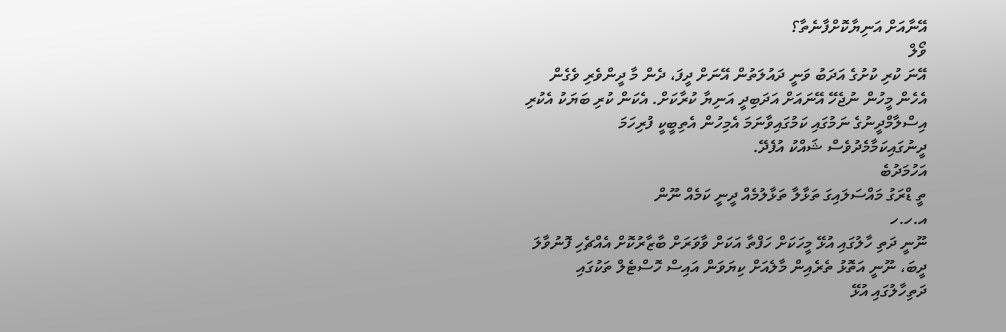އޭނާއަށް އަނިޔާކޮށްފާނެތާ؟
ވޯލް
އޭނަ ކުރި ކުށުގެ އަދަބު ވަނީ ދައުލަތުން އޭނަށް ދީފަ، ދެން މާ ދީންވެރި ވެގެން އެހެން މީހުން ނުޖެހޭ އޭނައަށް އަދަބިދީ އަނިޔާ ކުރާކަށް. އެކަން ކުރި ބަޔަކު އެކުރި އިސްލާމްދީނުގެ ނަމުގައި ކަމުގައިވާނަމަ އެމިހުން އެތިބީކީ ފުރިހަމަ ދީނުގައިކަމާމެދުވެސް ޝައްކު އުފެދޭ.
އަހުމަދުބެ
ތީ ޑްރަގު މައްސަލައިގަ ތަޅާލާ ތަޅާލުމެއް ދީނީ ކަމެއް ނޫން
އ.ހ.ހ
ނޫނީ ދަތި ހާލުގައި އުޅޭ މީހަކަށް ހަފްތާ އަކަށް ވާވަރަށް ބާޒާރުކޮށް އެއްޗެހި ފޮނުވާލަ ދީބަ، ނޫނީ އަތޮޅު ތެރެއިން މާލެއަށް ކިޔަވަން އައިސް ހޮސްޓެލް ތަކުގައި ދަތިހާލުގައި އުޅޭ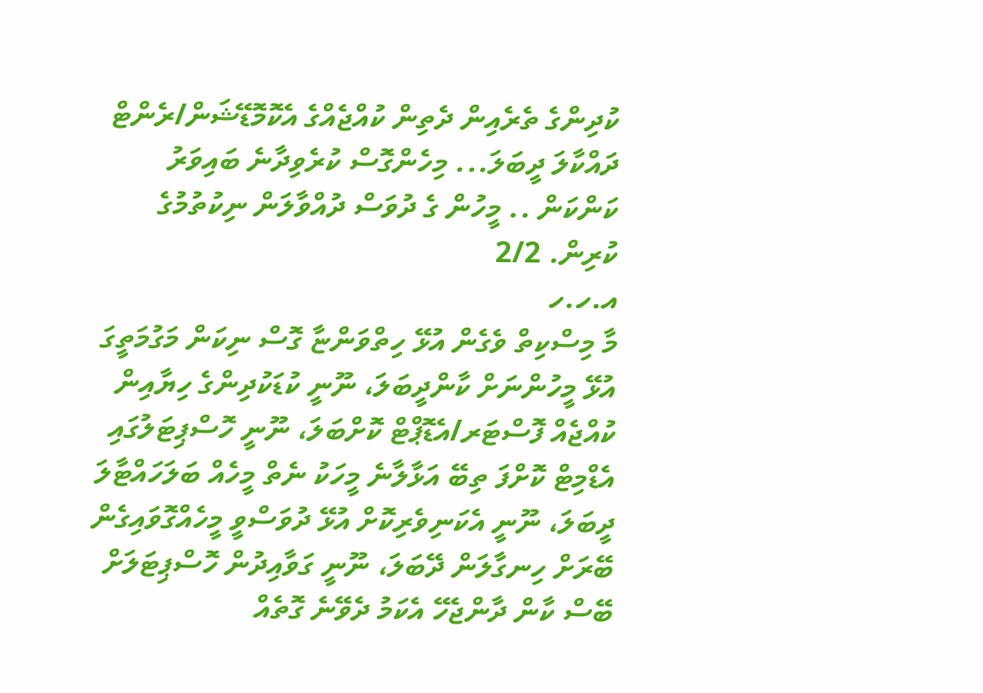ކުދިންގެ ތެރެއިން ދެތިން ކުއްޖެއްގެ އެކޮމޮޑޭޝަން/ރެންޓް ދައްކާލަ ދީބަލަ... މިހެންގޮސް ކުރެވިދާނެ ބައިވަރު ކަންކަން .. މީހުން ގެ ދުވަސް ދުއްވާލަން ނިކުތުމުގެ ކުރިން. 2/2
އ.ހ.ހ
މާ މިސްކިތް ވެގެން އުޅޭ ހިތްވަންޏާ ގޮސް ނިކަން މަގުމަތީގަ އުޅޭ މީހުންނަށް ކާންދީބަލަ، ނޫނީ ކުޑަކުދިންގެ ހިޔާއިން ކުއްޖެއް ފޮސްޓަރ/އެޑޮޕްޓް ކޮށްބަލަ، ނޫނީ ހޮސްޕިޓަލުގައި އެޑްމިޓް ކޮށްފަ ތިބޭ އަޅާލާނެ މީހަކު ނެތް މީހެއް ބަލަހައްޓާލަ ދީބަލަ، ނޫނީ އެކަނިވެރިކޮށް އުޅޭ ދުވަސްވީ މީހެއްގޮވައިގެން ބޭރަށް ހިނގާލަން ދޭބަލަ، ނޫނީ ގަވާއިދުން ހޮސްޕިޓަލަށް ބޭސް ކާން ދާންޖެހޭ އެކަމު ދެވޭނެ ގޮތެއް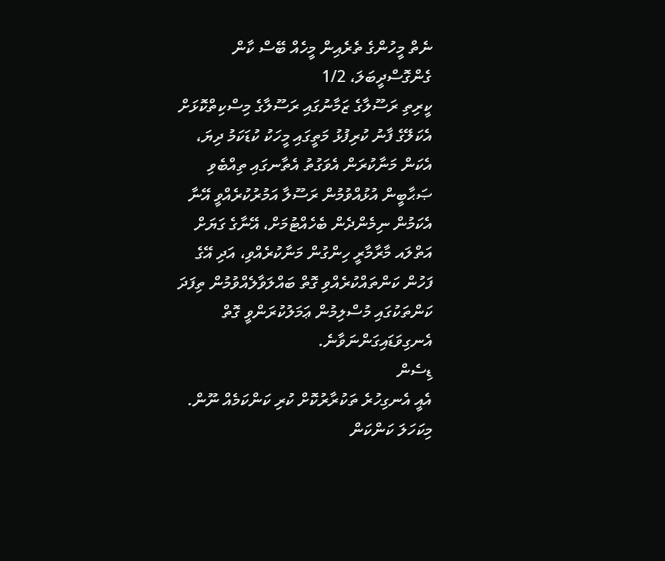ނެތް މީހުންގެ ތެރެއިން މީހެއް ބޭސް ކާން ގެންގޮސްދީބަލަ، 1/2
ކީރިތި ރަސޫލާގެ ޒަމާނުގައި ރަސޫލާގެ މިސްކިތްކޮޅަށް އެކަލޭގެ ފާނު ކުރިފުޅު މަތީގައި މީހަކު ކުޑަކަމު ދިޔަ، އެކަން މަނާކުރަން އެވަގުތު އެތާނގައި ތިއްބެވި ޞަޙާބީން އުޅުއްވުމުން ރަސޫލާ އަމުރުކުރެއްވީ އޭނާ އެކަމުން ނިމެންދެން ބެހެއްޓުމަށް، އޭނާގެ ގަޔަށް އަތްލައ މާރާމާރީ ހިންގުން މަނާކުރެއްވި، އަދި އޭގެ ފަހުން ކަންތައްކުރެއްވި ގޮތް ބައްލަވާލެއްވުމުން ތިފަދަ ކަންތަކުގައި މުސްލިމުން ޢަމަލުކުރަންވީ ގޮތް އެނގިވަޑައިގަންނަވާނެ.
ޑިސެން
އެއީ އެނގިހުރެ ތަކުރާރުކޮށް ކުރި ކަންކަމެއް ނޫން. މިކަހަލަ ކަންކަން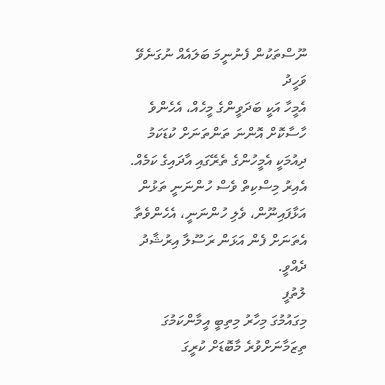ނޫސްތަކުން ފެނުނީމަ ބަލައެއް ނުގަނެވޭ
ވަހީދު
އެމީހާ އަކީ ބަދަވީންގެ މީހެއް، އެހެންވެ ހާސާކޮށް އޮންނަ ތަންތަނަށް ކުޑަކަމު ދިއުމަކީ އެމީހުންގެ ތެރޭގައި އާދައިގެ ކަމެއް. އެއިރު މިސްކިތް ވެސް ހުންނަނީ ތަޅުން އަޅާފައިނޫން، ވެލި ހުންނަނީ، އެހެންވެތާ އެތަނަށް ފެން އަޅަން ރަސޫލާ އިރުޝާދު ދެއްވީ.
ލުތުފީ
މިގައުމުގަ މިހާރު މިތިބީ އީމާންކަމުގަ ތިޒަމާނަށްވުރެ މާބޮޑަށް ކުރީގަ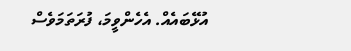އުޅޭބައެއް. އެހެންވީމަ، ފުރަތަމަވެސް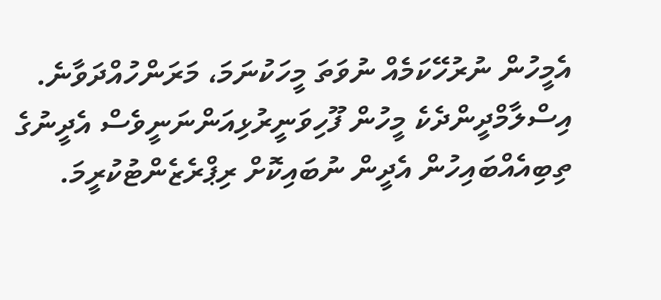އެމީހުން ނުރުހޭކަމެއް ނުވަތަ މީހަކުނަމަ، މަރަންހުއްދަވާނެ.
އިސްލާމްދީންދެކެ މީހުން ފޫހިވަނީރުޅިއަންނަނީވެސް އެދީނުގެ ތިބިއެއްބައިހުން އެދީން ނުބައިކޮށް ރިޕްރެޒެންޓުކުރީމަ.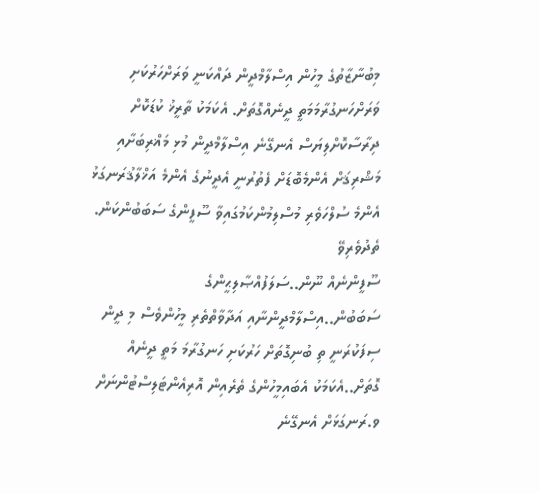މިބުނާޒާތުގެ މީހުން އިސްލާމްދީން ދައްކަނީ ވަރަށްހަރުކަށި ވަރަށްހަނގުރާމަމަތީ ދީނެއްގޮތަށް. އެކަމަކު ތާރީޚު ކުޑަކޮށް ދިރާސާކޮށްލިޔަސް އެނގޭނެ އިސްލާމްދީން މުޅި މަޣްރިބަށާއި މަޝްރިޤަށް އެންމެބޮޑަށް ފެތުރުނީ އެދީނުގެ އެންމެ އަޚްލާޤުރަނގަޅު އެންމެ ސުލްހަވެރި މުސްލިމުންކަމުގައިވާ ސޫފީންގެ ސަބަބުންކަން.
ތެދުވެރިވޭ
ސޫފީންނެއް ނޫން..ސަލަފުއްޞާލިޙީންގެ ސަބަބުން..އިސްލާމްދީންނާއި އަދާވާތްތެރި މީހުންވެސް މި ދީން ސިފަކުރަނީ ތި ބުނިގޮތަށް ހަރުކަށި ހަނގުރާމަ މަތީ ދީނެއް ގޮތަށް..އެކަމަކު އެބައިމީހުންގެ ތެރެއިން އޮރިއެންޓަލިސްޓުންނަށް ވ.ރަނގަޅަށް އެނގޭނެ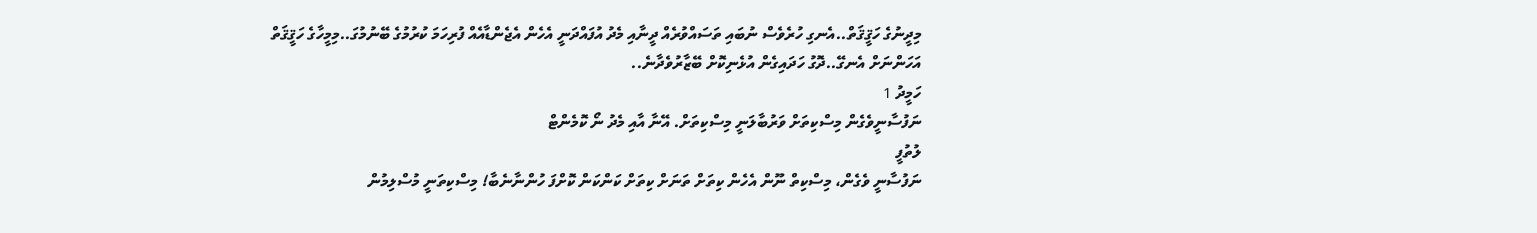މިދީނުގެ ހަޤީޤަތް..އެނގި ހުރެވެސް ނުބައި ތަސައްވުރެއް ދީނާއި މެދު އުފައްދަނީ އެހެން އެޖެންޑާއެއް ފުރިހަމަ ކުރުމުގެ ބޭނުމުގަ..މިމީހާގެ ހަޤީޤަތް އަހަންނަށް އެނގޭ..ދޮގު ހަދައިގެން އުޅެނިކޮށް ބޭޒާރުވެދާނެ..
ހަމީދު 1
ނަފުސާނީވެގެން މިސްކިތަށް ވަރުބާލަނީ މިސްކިތަށް. އޭނާ އާއި މެދު ނޯ ކޮމެންޓް
ލުތުފީ
ނަފުސާނީ ވެގެން، މިސްކިތް ނޫން އެހެން ކިތަށް ތަނަށް ކިތަށް ކަންކަން ކޮށްފަ ހުންނާނެބާ! މިސްކިތަނީ މުސްލިމުން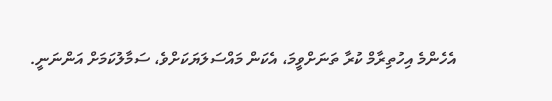އެހެންމެ އިހުތިރާމް ކުރާ ތަނަށްވީމަ، އެކަން މައްސަލަޔަކަށްވެ، ސަމާލުކަމަށް އަންނަނީ.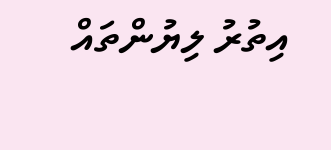އިތުރު ލިޔުންތައް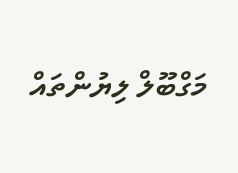މަގްބޫލް ލިޔުންތައް